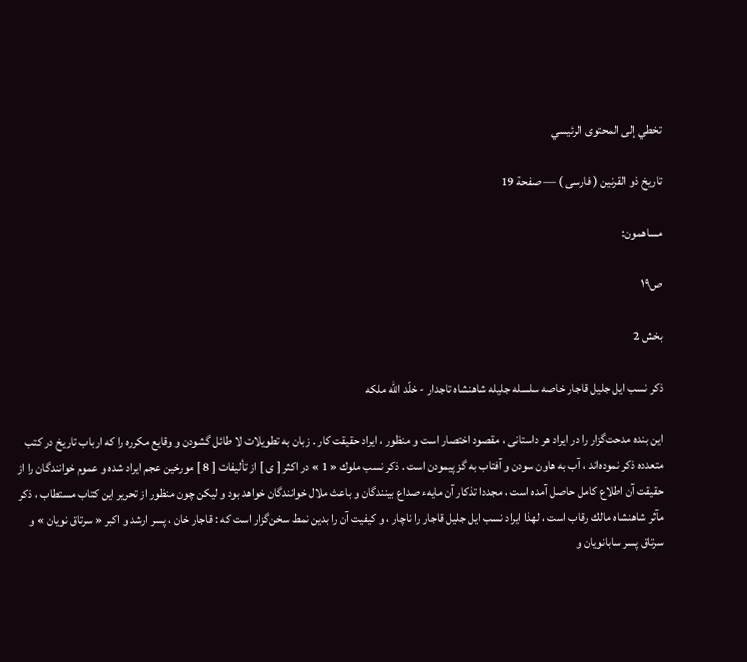تخطي إلى المحتوى الرئيسي

تاريخ ذو القرنين ( فارسى ) — صفحة 19

مساهمون:

ص١٩

بخش 2

ذكر نسب ايل جليل قاجار خاصه سلسله جليله شاهنشاه تاجدار - خلّد اللّه ملكه

اين بنده مدحت‌گزار را در ايراد هر داستانى ، مقصود اختصار است و منظور ، ايراد حقيقت كار . زبان به تطويلات لا طائل گشودن و وقايع مكرره را كه ارباب تاريخ در كتب متعدده ذكر نموده‌اند ، آب به هاون سودن و آفتاب به گز پيمودن است . ذكر نسب ملوك « 1 » در اكثر [ ى ] از تأليفات [ 8 ] مورخين عجم ايراد شده و عموم خوانندگان را از حقيقت آن اطلاع كامل حاصل آمده است ، مجددا تذكار آن مايهء صداع بينندگان و باعث ملال خوانندگان خواهد بود و ليكن چون منظور از تحرير اين كتاب مستطاب ، ذكر مآثر شاهنشاه مالك رقاب است ، لهذا ايراد نسب ايل جليل قاجار را ناچار ، و كيفيت آن را بدين نمط سخن‌گزار است كه : قاجار خان ، پسر ارشد و اكبر « سرتاق نويان » و سرتاق پسر سابانويان و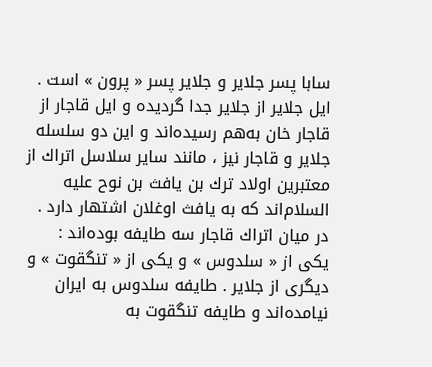سابا پسر جلاير و جلاير پسر « پرون » است . ايل جلاير از جلاير جدا گرديده و ايل قاجار از قاجار خان به‌هم رسيده‌اند و اين دو سلسله جلاير و قاجار نيز ، مانند ساير سلاسل اتراك از معتبرين اولاد ترك بن يافث بن نوح عليه السلام‌اند كه به يافث اوغلان اشتهار دارد . در ميان اتراك قاجار سه طايفه بوده‌اند : يكى از « سلدوس » و يكى از « تنگقوت » و ديگرى از جلاير . طايفه سلدوس به ايران نيامده‌اند و طايفه تنگقوت به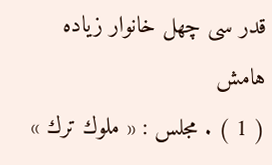قدر سى چهل خانوار زياده
هامش
( 1 ) . مجلس : « ملوك ترك »